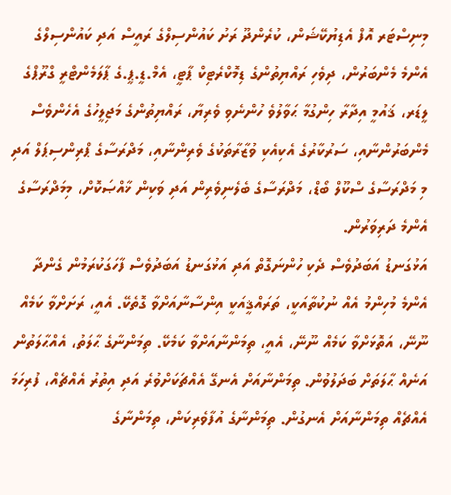މިނިސްޓަރ އޮފް އެޑިޔުކޭޝަން، ކުރެންދޫ ރަށު ކައުންސިލްގެ ރައީސް އަދި ކައުންސިލްގެ އެންމެ މެންބަރުން، ދިވެހި ރައްޔިތުންގެ ޑިމޮކްރެޓިކް ޕާޓީ، އެމް.ޑީ.ޕީ.ގެ ޕާލަމެންޓްރީ ގްރޫޕްގެ ލީޑަރ، ޤައުމީ އިދާރާ ހިންގުމާ ޙަވާލުވެ ހުންނެވި ވެރިޔާ، ރައްޔިތުންގެ މަޖިލީހުގެ އެހެންވެސް މެންބަރުންނާއި، ސަރުކާރުގެ އެކިއެކި ވުޒާރާތަކުގެ ވެރިންނާއި، މަދްރަސާގެ ޕްރިންސިޕަލް އަދި މި މަދްރަސާގެ ސްކޫލް ބޯޑް، މަދްރަސާގެ ބެލެނިވެރިން އަދި ވަކިން ޚާއްޞަކޮށް، މިމަދްރަސާގެ އެންމެ ދަރިވަރުން.
އަޅުގަނޑު އަބަދުވެސް ދެކި ހުންނަގޮތް އަދި އަޅުގަނޑު އަބަދުވެސް ފާހަގަކުރަމުން ގެންދާ އެންމެ މުހިންމު އެއް ނުކުތާއަކީ، ތަރައްޤީއަކީ އިންސާނާއަށްވާ ގޮތެކޭ. އެއީ، ރަށަށްވާ ކަމެއް ނޫނޭ، އަތޮޅަށްވާ ކަމެއް ނޫނޭ، އެއީ، ތިމަންނާއަށްވާ ކަމެކޭ. ތިމަންނާގެ ޙާލަތު، އެއްޙާލަތުން އަނެއް ޙާލަތަށް ބަދަލުވުން. ތިމަންނާއަށް އެނގޭ އެއްޗަކަށްވުރެ އަދި އިތުރު އެއްޗެއް، ފުރިހަމަ އެއްޗެއް ތިމަންނާއަށް އެނގުން. ތިމަންނާގެ އުފާވެރިކަން، ތިމަންނާގެ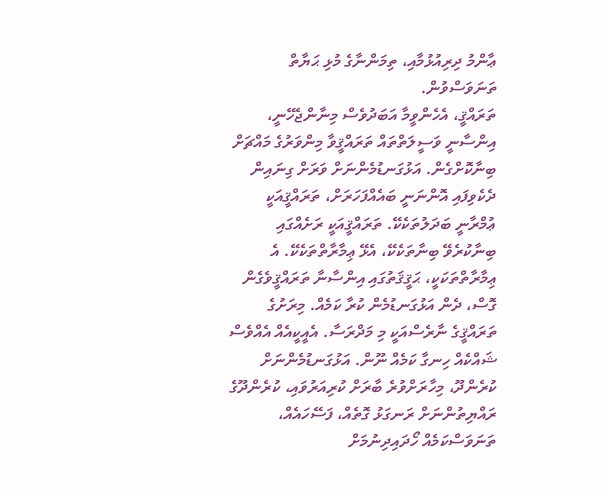ޢާންމު ދިރިއުޅުމާއި، ތިމަންނާގެ މުޅި ޙަޔާތް ތަނަވަސްވުން.
ތަރައްޤީ، އެހެންވީމާ އަބަދުވެސް މިނާންޖެހޭނީ، އިންސާނީ ވަސީލަތްތައް ތަރައްޤީވާ މިންވަރުގެ މައްޗަށް ބިނާކޮށްގެން. އަޅުގަނޑުމެންނަށް ވަރަށް ގިނައިން ދެކެވިފައި އޮންނަނީ ބައެއްފަހަރަށް، ތަރައްޤީއަކީ ޢުމްރާނީ ބަދަލުތަކެކޭ. ތަރައްޤީއަކީ ރަށެއްގައި ބިނާކުރެވޭ ބިނާތަކެކޭ، އެޅޭ ޢިމާރާތްތަކެކޭ. އެ ޢިމާރާތްތަކަކީ، ޙަޤީޤަތުގައި އިންސާނާ ތަރައްޤީވެގެން ގޮސް، ދެން އަޅުގަނޑުމެން ކުރާ ކަމެއް. މިރަށުގެ ތަރައްޤީގެ ނާރެސްއަކީ މި މަދްރަސާ. އެއީކީއެއް އެއްވެސް ޝައްކެއް ހިނގާ ކަމެއް ނޫން. އަޅުގަނޑުމެންނަށް ކުރެންދޫ، މިހާރަށްވުރެ ބާރަށް ކުރިއަރުވައި، ކުރެންދޫގެ ރައްޔިތުންނަށް ރަނގަޅު ގޮތެއް، ފަސޭހައެއް، ތަނަވަސްކަމެއް ހޯދައިދިނުމަށް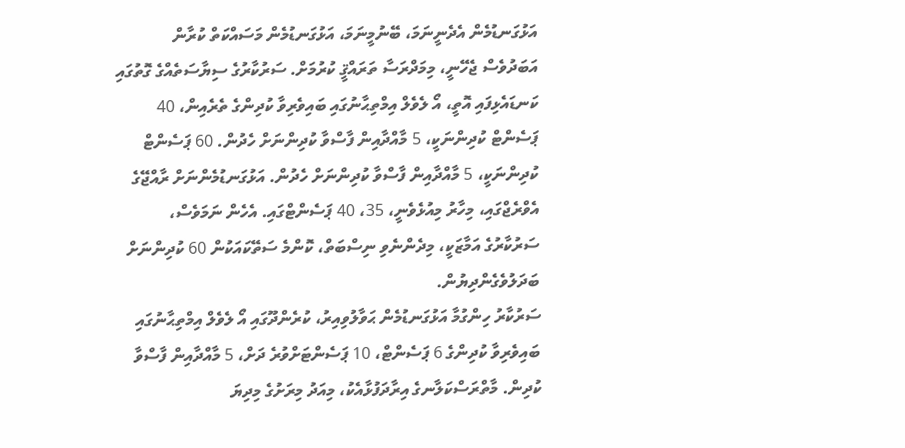އަޅުގަނޑުމެން އެދެނީނަމަ، ބޭނުމީނަމަ، އަޅުގަނޑުމެން މަސައްކަތް ކުރާން އަބަދުވެސް ޖެހޭނީ، މިމަދްރަސާ ތަރައްޤީ ކުރުމަށް. ސަރުކާރުގެ ސިޔާސަތެއްގެ ގޮތުގައި ކަނޑައެޅިފައި އޮތީ، އޯ ލެވެލް އިމްތިޙާނުގައި ބައިވެރިވާ ކުދިންގެ ތެރެއިން، 40 ޕަސެންޓް ކުދިންނަކީ، 5 މާއްދާއިން ފާސްވާ ކުދިންނަށް ހެދުން. 60 ޕަސެންޓް ކުދިންނަކީ، 5 މާއްދާއިން ފާސްވާ ކުދިންނަށް ހެދުން. އަޅުގަނޑުމެންނަށް ރާއްޖޭގެ އެވްރެޖްގައި، މިހާރު މިއުޅެވެނީ، 35، 40 ޕަސެންޓްގައި. އެހެން ނަމަވެސް، ސަރުކާރުގެ އަމާޒަކީ، މިދެންނެވި ނިސްބަތް، ކޮންމެ ސަތޭކައަކުން 60 ކުދިންނަށް ބަދަލުވެގެންދިޔުން.
ސަރުކާރު ހިންގުމާ އަޅުގަނޑުމެން ޙަވާލުވިއިރު، ކުރެންދޫގައި އޯ ލެވެލް އިމްތިޙާނުގައި ބައިވެރިވާ ކުދިންގެ 6 ޕަސެންޓް، 10 ޕަސެންޓަށްވުރެ ދަށް، 5 މާއްދާއިން ފާސްވާ ކުދިން. މާތްރަސްކަލާނގެ އިރާދަފުޅާއެކު، މިއަދު މިރަށުގެ މިދިޔަ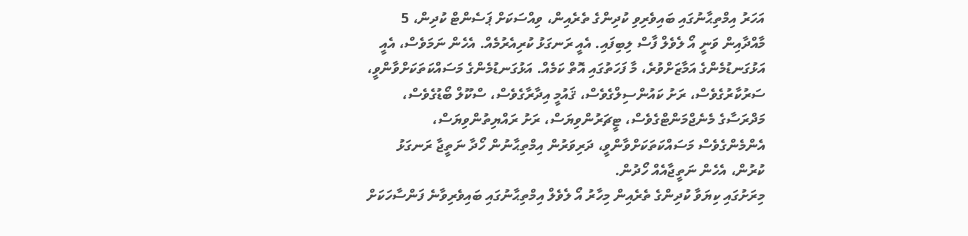އަހަރު އިމްތިޙާނުގައި ބައިވެރިވި ކުދިންގެ ތެރެއިން، ވިއްސަކަށް ޕަސެންޓް ކުދިން، 5 މާއްދާއިން ވަނީ އޯ ލެވެލް ފާސް ލިބިފައި. އެއީ ރަނގަޅު ކުރިއެރުމެއް. އެހެން ނަމަވެސް، އެއީ އަޅުގަނޑުމެންގެ އަމާޒަށްވުރެ، މާ ފަހަތުގައި އޮތް ކަމެއް. އަޅުގަނޑުމެންގެ މަސައްކަތަކަށްވާންވީ، ސަރުކާރުގެވެސް، ރަށު ކައުންސިލްގެވެސް، ޤައުމީ އިދާރާގެވެސް، ސްކޫލް ބޯޑުގެވެސް، މަދްރަސާގެ މެނެޖްމަންޓްގެވެސް، ޓީޗަރުންވިޔަސް، ރަށު ރައްޔިތުންވިޔަސް، އެންމެންގެވެސް މަސައްކަތަކަށްވާންވީ، ދަރިވަރުން އިމްތިޙާނުން ހޯދާ ނަތީޖާ ރަނގަޅު ކުރުން، އެހެން ނަތީޖާއެއް ހޯދުން.
މިރަށުގައި ކިޔަވާ ކުދިންގެ ތެރެއިން މިހާރު އޯ ލެވެލް އިމްތިޙާނުގައި ބައިވެރިވާނެ ފަންސާހަކަށް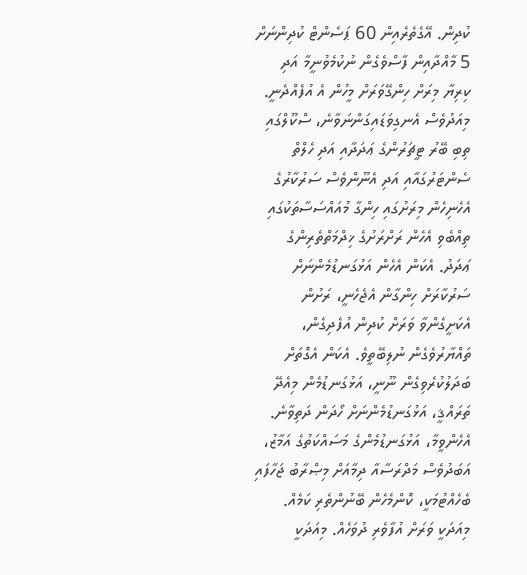ކުދިން. އޭގެތެރެއިން 60 ޕަސެންޓް ކުދިންނަށް 5 މާއްދާއިން ފާސްވެގެން ނުކުމެވުނީމާ އަދި ކިރިޔާ މިރަށް ހިންގޭވަރަށް މީހުން އެ އުފެއްދެނީ. މިއަދުވެސް އެނގިވަޑައިގަންނަވާނެ، ސްކޫލްގައި ތިބި ބޭރު ޓީޗަރުންގެ ޢަދަދާއި އަދި ހެލްތް ސެންޓަރުގައާއި އަދި އެނޫންވެސް ސަރުކާރުގެ އެހެނިހެން މިރަށުގައި ހިންގާ މުއައްސަސާތަކުގައި ތިއްބެވި އެހެން ރަށްރަށުގެ ޚިދްމަތްތެރިންގެ ޢަދަދު. އެކަން އެހެން އަޅުގަނޑުމެންނަށް ސަރުކާރަށް ހިންގާން އެޖެހެނީ، ރަށުން އެކަށީގެންވާ ވަރަށް ކުދިން އުފެދިގެން، ތައްޔާރުވެގެން ނުލިބޭތީވެ. އެކަން އެގޮތަށް ބަދަލުކުރެވިގެން ނޫނީ، އަޅުގަނޑުމެން މިއެދޭ ތަރައްޤީ، އަޅުގަނޑުމެންނަށް ހޯދަން ދަތިވާނެ. އެހެންވީމާ، އަޅުގަނޑުމެންގެ މަސައްކަތުގެ އަމާޒު، އަބަދުވެސް މަދްރަސާއާ ދިމާއަށް މިޞްރާބު ޖަހާފައި ބެހެއްޓުމަކީ، ކޮންމެހެން ބޭނުންތެރި ކަމެއް.
މިއަދަކީ ވަރަށް އުފާވެރި ދުވަހެއް. މިއަދަކީ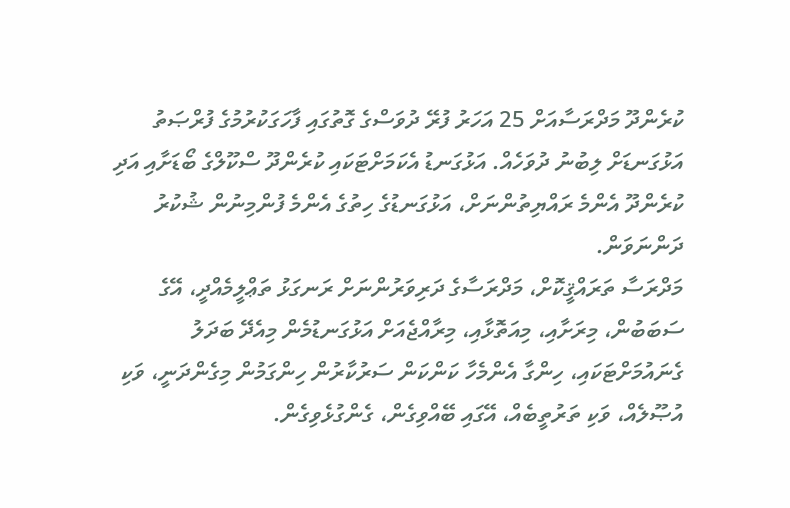ކުރެންދޫ މަދްރަސާއަށް 25 އަހަރު ފުރޭ ދުވަސްގެ ގޮތުގައި ފާހަގަކުރުމުގެ ފުރްޞަތު އަޅުގަނޑަށް ލިބުނު ދުވަހެއް. އަޅުގަނޑު އެކަމަށްޓަކައި ކުރެންދޫ ސްކޫލްގެ ބޯޑަށާއި އަދި ކުރެންދޫ އެންމެ ރައްޔިތުންނަށް، އަޅުގަނޑުގެ ހިތުގެ އެންމެ ފުންމިނުން ޝުކުރު ދަންނަވަން.
މަދްރަސާ ތަރައްޤީކޮށް، މަދްރަސާގެ ދަރިވަރުންނަށް ރަނގަޅު ތަޢްލީމެއްދީ، އޭގެ ސަބަބުން، މިރަށާއި، މިއަތޮޅާއި، މިރާއްޖެއަށް އަޅުގަނޑުމެން މިއެދޭ ބަދަލު ގެނައުމަށްޓަކައި، ހިންގާ އެންމެހާ ކަންކަން ސަރުކާރުން ހިންގަމުން މިގެންދަނީ، ވަކި އުޞޫލެއް، ވަކި ތަރުތީބެއް، އޭގައި ބޭއްވިގެން، ގެންގުޅެވިގެން.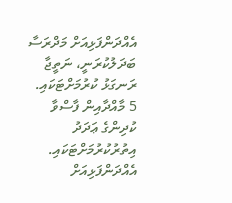އެއްދަންފަޅިއަށް މަދްރަސާ ބަދަލުކުރަނީ، ނަތީޖާ ރަނގަޅު ކުރުމަށްޓަކައި. 5 މާއްދާއިން ފާސްވާ ކުދިންގެ ޢަދަދު އިތުރުކުރުމަށްޓަކައި. އެއްދަންފަޅިއަށް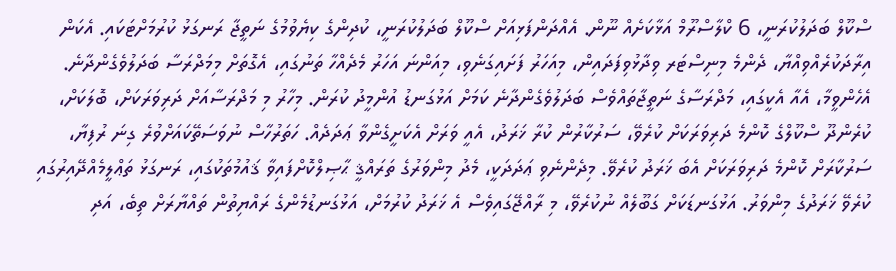ސްކޫލް ބަދަލުކުރަނީ، 6 ކްލާސްރޫމް އަޅާކަށެއް ނޫން. އެއްދަންފަޅިއަށް ސްކޫލް ބަދަލުކުރަނީ، ކުދިންގެ ކިޔެވުމުގެ ނަތީޖާ ރަނގަޅު ކުރުމަށްޓަކައި. އެކަން އިރާދަކުރެއްވިއްޔާ، ދެންމެ މިނިސްޓަރ ވިދާޅުވިފަދައިން، މިއަހަރު ފަށައިގަނެވި، މިއަންނަ އަހަރު މެދެއްހާ ތަނުގައި، އެގޮތަށް މިމަދްރަސާ ބަދަލުވެގެންދާނެ. އެހެންވީމާ، އެއާ އެކީގައި، މަދްރަސާގެ ނަތީޖާތައްވެސް ބަދަލުވެގެންދާނެ ކަމަށް އަޅުގަނޑު އުންމީދު ކުރަން. މިހާރު މި މަދްރަސާއަށް ދަރިވަރަކަށް، ބޮލަކަށް، ކުރެންދޫ ސްކޫލްގެ ކޮންމެ ދަރިވަރަކަށް ކުރެވޭ، ސަރުކާރުން ކުރާ ޚަރަދު، އެއީ ވަރަށް އެކަށީގެންވާ ޢަދަދެއް. ހަތަރުހާސް ނުވަސަތޭކައަށްވުރެ ގިނަ ރުފިޔާ، ސަރުކާރަށް ކޮންމެ ދަރިވަރަކަށް އެބަ ޚަރަދު ކުރެވޭ. މިދެންނެވި ޢަދަދަކީ، މެދު މިންވަރުގެ ތަރައްޤީ ޙާޞިލްކޮށްފައިވާ ޤައުމުތަކުގައި، ރަނގަޅު ތަޢްލީމެއްދޭއިރުގައި ކުރެވޭ ޚަރަދުގެ މިންވަރު. އަޅުގަނޑަކަށް ގަބޫލެއް ނުކުރެވޭ، މި ރާއްޖޭގައިވެސް އެ ޚަރަދު ކުރުމަށް، އަޅުގަނޑުމެންގެ ރައްޔިތުން ތައްޔާރަށް ތިބެ، އަދި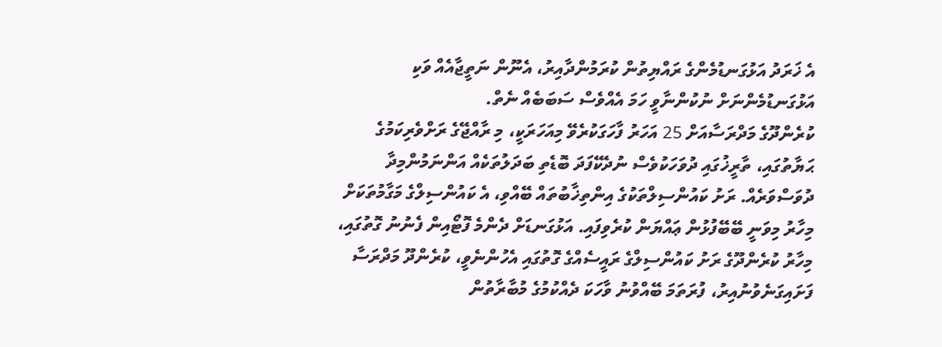އެ ޚަރަދު އަޅުގަނޑުމެންގެ ރައްޔިތުން ކުރަމުންދާއިރު، އެނޫން ނަތީޖާއެއް ވަކި އަޅުގަނޑުމެންނަށް ނުކުންނާވީ ހަމަ އެއްވެސް ސަބަބެއް ނެތް.
ކުރެންދޫގެ މަދްރަސާއަށް 25 އަހަރު ފާހަގަކުރެވޭ މިއަހަރަކީ، މި ރާއްޖޭގެ ރަށްވެރިކަމުގެ ޙަޔާތުގައި، ތާރީޚުގައި ދުވަހަކުވެސް ނުދެކޭފަދަ ބޮޑެތި ބަދަލުތަކެއް އަންނަމުންމިދާ ދުވަސްވަރެއް. ރަށު ކައުންސިލްތަކުގެ އިންތިޚާބުތައް ބޭއްވި، އެ ކައުންސިލްގެ މަގާމުތަކަށް މިހާރު މިވަނީ ބޭބޭފުޅުން ޢައްޔަން ކުރެވިފައި. އަޅުގަނޑަށް ދެންމެ ފޮޓޯއިން ފެނުނު ގޮތުގައި، މިހާރު ކުރެންދޫގެ ރަށު ކައުންސިލްގެ ރައީސެއްގެ ގޮތުގައި އެހުންނެވީ، ކުރެންދޫ މަދްރަސާ ފަށައިގަނެވުނުއިރު، ފުރަތަމަ ބޭއްވުނު ވާހަކަ ދެއްކުމުގެ މުބާރާތުން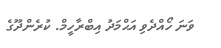ވަނަ ހޯއްދެވި އަޙްމަދު އިބްރާހީމް. ކުރެންދޫގެ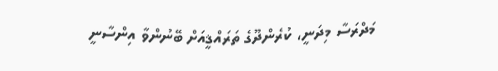މަދްރަސާ މިދަނީ، ކުރެންދޫގެ ތަރައްޤީއަށް ބޭނުންވާ އިންސާނީ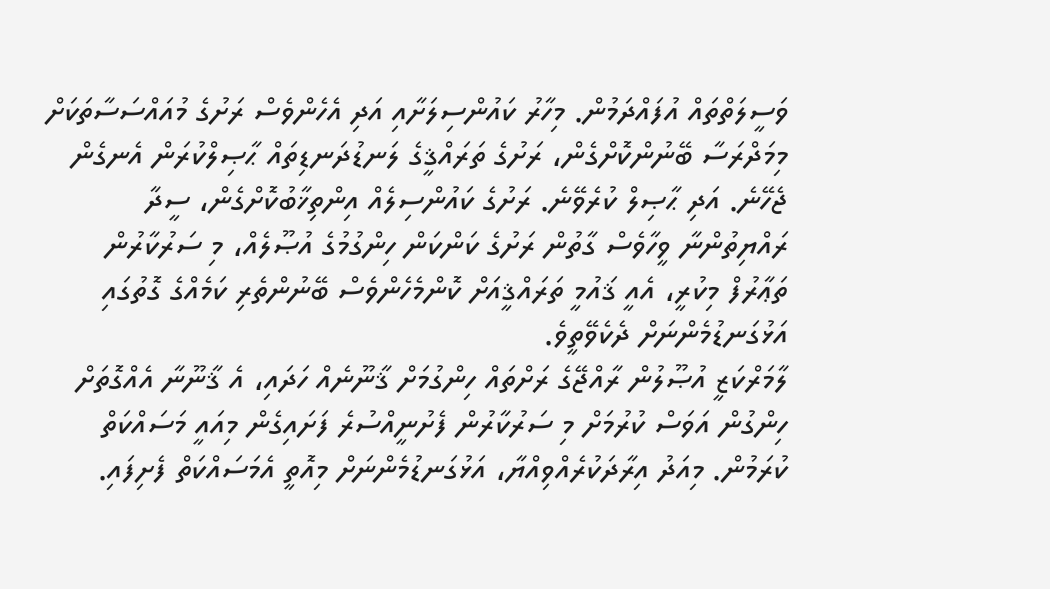ވަސީލަތްތައް އުފައްދަމުން. މިހާރު ކައުންސިލަށާއި އަދި އެހެންވެސް ރަށުގެ މުއައްސަސާތަކަށް މިމަދްރަސާ ބޭނުންކޮށްގެން، ރަށުގެ ތަރައްޤީގެ ލަނޑުދަނޑިތައް ޙާޞިލްކުރަން އެނގެން ޖެހޭނެ. އަދި ޙާޞިލް ކުރެވޭނެ. ރަށުގެ ކައުންސިލެއް އިންތިޚާބުކޮށްގެން، ސީދާ ރައްޔިތުންނާ ވީހާވެސް ގާތުން ރަށުގެ ކަންކަން ހިންގުމުގެ އުޞޫލެއް، މި ސަރުކާރުން ތަޢާރުފް މިކުރީ، އެއީ ޤައުމީ ތަރައްޤީއަށް ކޮންމެހެންވެސް ބޭނުންތެރި ކަމެއްގެ ގޮތުގައި އަޅުގަނޑުމެންނަށް ދެކެވޭތީވެ.
ލާމަރްކަޒީ އުޞޫލުން ރާއްޖޭގެ ރަށްތައް ހިންގުމަށް ޤާނޫނެއް ހަދައި، އެ ޤާނޫނާ އެއްގޮތަށް ހިންގުން އަވަސް ކުރުމަށް މި ސަރުކާރުން ފެށުނީއްސުރެ ފަށައިގެން މިއައީ މަސައްކަތް ކުރަމުން. މިއަދު އިރާދަކުރެއްވިއްޔާ، އަޅުގަނޑުމެންނަށް މިއޮތީ އެމަސައްކަތް ފެށިފައި.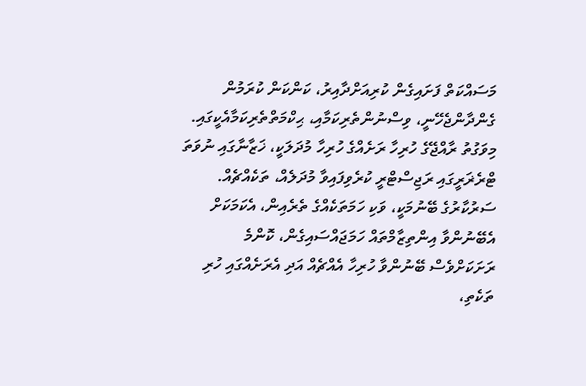މަސައްކަތް ފަށައިގެން ކުރިއަށްދާއިރު، ކަންކަން ކުރަމުން ގެންދާންޖެހޭނީ، ވިސްނުންތެރިކަމާއި، ޙިކްމަތްތެރިކަމާއެކީގައި. މިވަގުތު ރާއްޖޭގެ ހުރިހާ ރަށެއްގެ ހުރިހާ މުދަލަކީ، ޚަޒާނާގައި ނުވަތަ ޓްރެޜަރީގައި ރަޖިސްޓްރީ ކުރެވިފައިވާ މުދަލެއް، ތަކެއްޗެއް. ސަރުކާރުގެ ބޭނުމަކީ، ވަކި ހަމަތަކެއްގެ ތެރެއިން، އެކަމަކަށް އެބޭނުންވާ އިންތިޒާމްތައް ހަމަޖައްސައިގެން، ކޮންމެ ރަށަކަށްވެސް ބޭނުންވާ ހުރިހާ އެއްޗެއް އަދި އެރަށެއްގައި ހުރި ތަކެތި،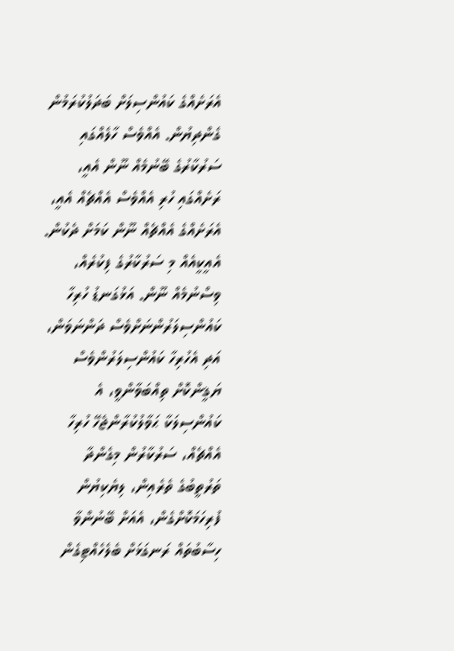އެރަށެއްގެ ކައުންސިލަށް ބަދަލުކުރަމުން ގެންދިޔުން. އެއްވެސް ހާލެއްގައި ސަރުކާރުގެ ބޭނުމެއް ނޫން އެއީ، ރަށެއްގައި ހުރި އެއްވެސް އެއްޗެއް އެއީ، އެރަށެއްގެ އެއްޗެއް ނޫން ކަމަށް ދެކުން. އެއީކީއެއް މި ސަރުކާރުގެ ފިކުރެއް، ވިސްނުމެއް ނޫން. އަޅުގަނޑު ހުރިހާ ކައުންސިލަރުންނަށްވެސް ދަންނަވަން، އަދި އެހުރިހާ ކައުންސިލަރުންވެސް ޔަޤީންކޮށް ތިއްބަވާންވީ، އެ ކައުންސިލަކާ ޙަވާލުކުރާންޖެހޭ ހުރިހާ އެއްޗެއް، ސަރުކާރުން މިގެންދާ ތަރުތީބުގެ ތެރެއިން، ލިޔެކިޔުން ފުރިހަމަކޮށްގެން، އެއަށް ބޭނުންވާ ހިސާބުތައް ރަނގަޅަށް ބެލެހެއްޓިގެން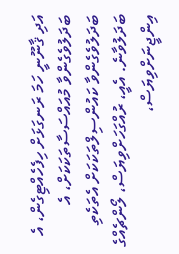އަދި ޤާނޫނީ ހަމަ ރަނގަޅަށް ހިފެހެއްޓިގެން، އެ ބަދަލުވެގެންވާ މުއައްސަސާތަކަކަށް، އެ ބަދަލުވެގެންވާ ކައުންސިލްތަކަކަށް އެތަކެތި ބަދަލުވާނެ. އެއީ، ރުއްގަހަށްވިޔަސް، ލޯންޗެއްގެ އިންޖީނަށްވިޔަސް،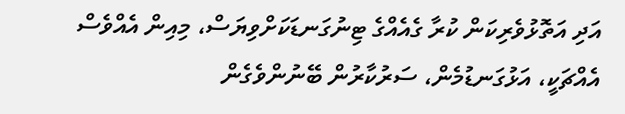އަދި އަތޮޅުވެރިކަން ކުރާ ގެއެއްގެ ޓިނުގަނޑަކަށްވިޔަސް، މިއިން އެއްވެސް އެއްޗަކީ، އަޅުގަނޑުމެން، ސަރުކާރުން ބޭނުންވެގެން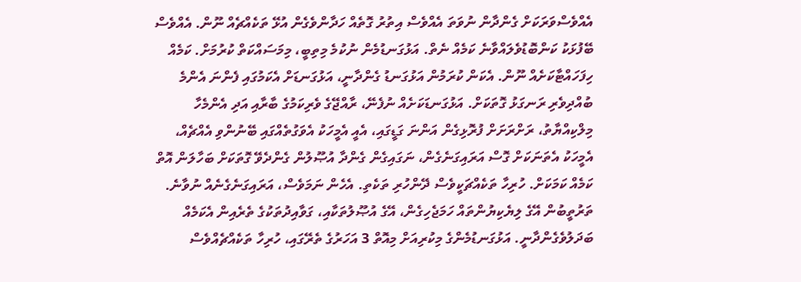އެއްވެސްވަރަކަށް ގެންދާން ނުވަތަ އެއްވެސް އިތުރު ގޮތެއް ހަދާންވެގެން އުޅޭ ތަކެއްޗެއް ނޫން. އެއްވެސް ބޭފުޅަކު ކަންބޮޑުވެލައްވާނެ ކަމެއް ނެތް. އަޅުގަނޑުމެން ނުކުމެ މިތިބީ، މިމަސައްކަތް ކުރުމަށް. ކަމެއް ހިފަހައްޓާކަށެއް ނޫން. އެކަން ކުރަމުން އަޅުގަނޑު ގެންދާނީ، އަޅުގަނޑަށް އެކަމުގައި ފެންނަ އެންމެ ބުއްދިވެރި ރަނގަޅު ގޮތަކަށް. އަޅުގަނޑަކަށެއް ނުފެނޭ، ރާއްޖޭގެ ވެރިކަމުގެ ބާރާއި އަދި އެންމެހާ މިލްކިއްޔާތު، ރަށްރަށަށް ފުރޮޅިގެން އަންނަ ގަޑީގައި، އެއީ އެމީހަކު އެވަގުތެއްގައި ބޭނުންވި އެއްޗެއް، އެމީހަކު އެތަނަކަށް ގޮސް އަރައިގަނެގެން، ނަގައިގެން ގެންދާ އުޞޫލުން ގެންދެވޭ ގޮތަކަށް ބަހާލަން އޮތް ކަމެއް ކަމަކަށް. ހުރިހާ ތަކެއްޗަކީވެސް ދޭންހުރި ތަކެތި. އެހެން ނަމަވެސް، އަރައިގަނެގެނެއް ނުވާނެ. ތަރުތީބުން އޭގެ ލިޔެކިޔުންތައް ހަމަޖެހިގެން، އޭގެ އުޞޫލުތަކާއި، ގަވާއިދުތަކުގެ ތެރެއިން އެކަމެއް ބަދަލުވެގެންދާނީ. އަޅުގަނޑުމެންގެ މިކުރިއަށް މިއޮތް 3 އަހަރުގެ ތެރޭގައި، ހުރިހާ ތަކެއްޗެއްވެސް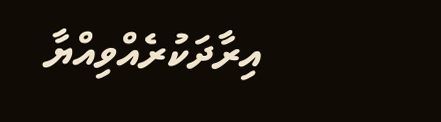އިރާދަކުރެއްވިއްޔާ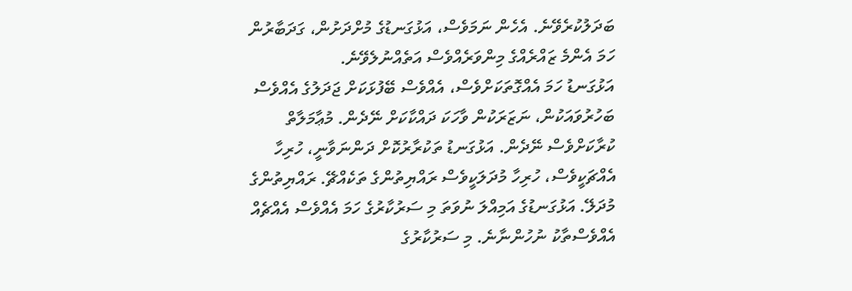ބަދަލުކުރެވޭނެ. އެހެން ނަމަވެސް، އަޅުގަނޑުގެ މުށްދަށުން، ގަދަބާރުން ހަމަ އެންމެ ޒައްރެއްގެ މިންވަރެއްވެސް އަތެއްނުލެވޭނެ.
އަޅުގަނޑު ހަމަ އެއްގޮތަކަށްވެސް، އެއްވެސް ބޭފުޅަކަށް ޖަދަލުގެ އެއްވެސް ބަހުރުވައަކުން، ނަޒަރަކުން ވާހަކަ ދައްކާކަށް ނޭދެން. މުޢާމަލާތް ކުރާކަށްވެސް ނޭދެން. އަޅުގަނޑު ތަކުރާރުކޮށް ދަންނަވާނީ، ހުރިހާ އެއްޗަކީވެސް، ހުރިހާ މުދަލަކީވެސް ރައްޔިތުންގެ ތަކެއްޗޭ. ރައްޔިތުންގެ މުދަލޭ. އަޅުގަނޑުގެ އަމިއްލަ ނުވަތަ މި ސަރުކާރުގެ ހަމަ އެއްވެސް އެއްޗެއް އެއްވެސްތާކު ނުހުންނާނެ. މި ސަރުކާރުގެ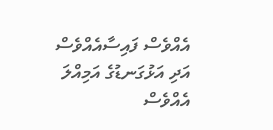އެއްވެސް ފައިސާއެއްވެސް އަދި އަޅުގަނޑުގެ އަމިއްލަ އެއްވެސް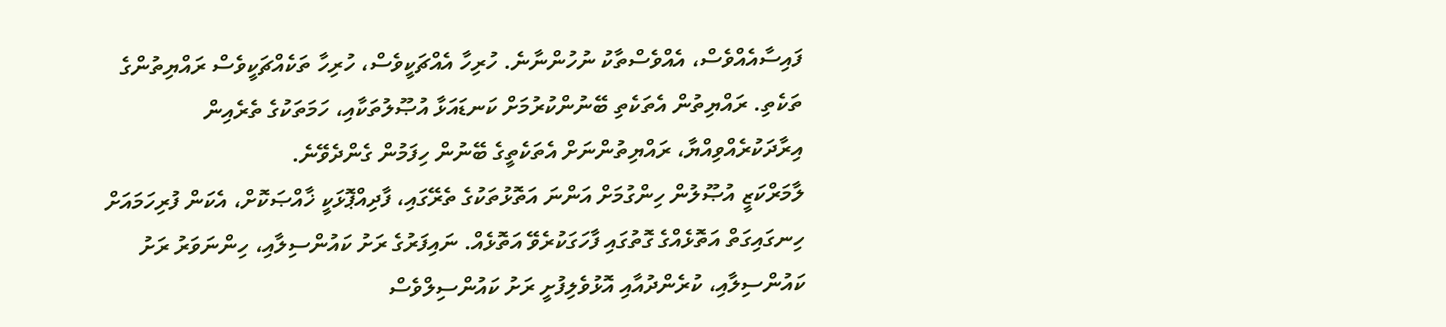ފައިސާއެއްވެސް، އެއްވެސްތާކު ނުހުންނާނެ. ހުރިހާ އެއްޗަކީވެސް، ހުރިހާ ތަކެއްޗަކީވެސް ރައްޔިތުންގެ ތަކެތި. ރައްޔިތުން އެތަކެތި ބޭނުންކުރުމަށް ކަނޑައަޅާ އުޞޫލުތަކާއި، ހަމަތަކުގެ ތެރެއިން އިރާދަކުރެއްވިއްޔާ، ރައްޔިތުންނަށް އެތަކެތީގެ ބޭނުން ހިފަމުން ގެންދެވޭނެ.
ލާމަރްކަޒީ އުޞޫލުން ހިންގުމަށް އަންނަ އަތޮޅުތަކުގެ ތެރޭގައި، ފާދިއްޕޮޅަކީ ޚާއްޞަކޮށް، އެކަން ފުރިހަމައަށް ހިނގައިގަތް އަތޮޅެއްގެ ގޮތުގައި ފާހަގަކުރެވޭ އަތޮޅެއް. ނައިފަރުގެ ރަށު ކައުންސިލާއި، ހިންނަވަރު ރަށު ކައުންސިލާއި، ކުރެންދުއާއި އޮޅުވެލިފުށީ ރަށު ކައުންސިލްވެސް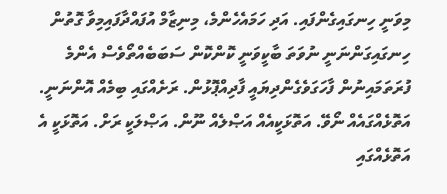މިވަނީ ހިނގައިގެންފައި. އަދި ހަމައެހެންމެ، މިނިޒާމް އުފައްދާފައިމިވާ ގޮތުން ހިނގައިގަންނަނީ ނުވަތަ ބާކީވަނީ ކޮންކޮން ސަބަބެއްތޯވެސް އެންމެ ފުރަތަމައިނުން ފާހަގަވެގެންދިޔައީ ފާދިއްޕޮޅުން. ރަށެއްގައި ބިމެއް އޮންނަނީ. އަތޮޅެއްގައެއް ނޯވޭ. އަތޮޅަކީއެއް އަޞްލެއް ނޫން. އަޞްލަކީ ރަށް. އަތޮޅަކީ އެ އަތޮޅެއްގައި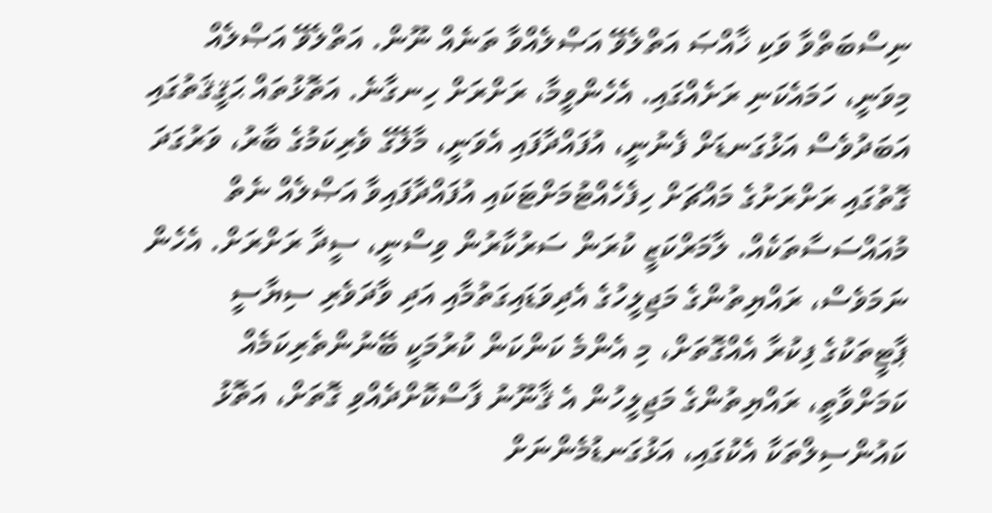ނިސްބަތްވާ ވަކި ޚާއްޞަ އަތްލެވޭ އަޞްލެއްވާ ތަނެއް ނޫން. އަތްލެވޭ އަޞްލެއް މިވަނީ، ހަމައެކަނި ރަށެއްގައި. އެހެންވީމާ، ރަށްރަށް ހިނގާނެ. އަތޮޅުތައް ޙަޤީޤަތުގައި އަބަދުވެސް އަޅުގަނޑަށް ފެނުނީ، އުފައްދާފައި އެވަނީ، މާލޭގެ ވެރިކަމުގެ ބާރު، ވަރުގަދަ ގޮތުގައި ރަށްރަށުގެ މައްޗަށް ހިފެހެއްޓުމަށްޓަކައި އުފައްދާފައިވާ އަޞްލެއް ނެތް މުއައްސަސާތަކެއް. ލާމަރްކަޒީ ކުރަން ސަރުކާރުން ވިސްނީ، ސީދާ ރަށްރަށް. އެހެން ނަމަވެސް، ރައްޔިތުންގެ މަޖިލީހުގެ އެދިވަޑައިގަތުމާއި އަދި ވާދަވެރި ސިޔާސީ ޕާޓީތަކުގެ ފިކުރާ އެއްގޮތަށް، މި އެންމެ ކަންކަން ކުރުމަކީ ބޭނުންތެރިކަމެއް ކަމަށްވާތީ، ރައްޔިތުންގެ މަޖިލީހުން އެ ޤާނޫނު ފާސްކޮށްދެއްވި ގޮތަށް، އަތޮޅު ކައުންސިލްތަކާ އެކުގައި، އަޅުގަނޑުމެންނަށް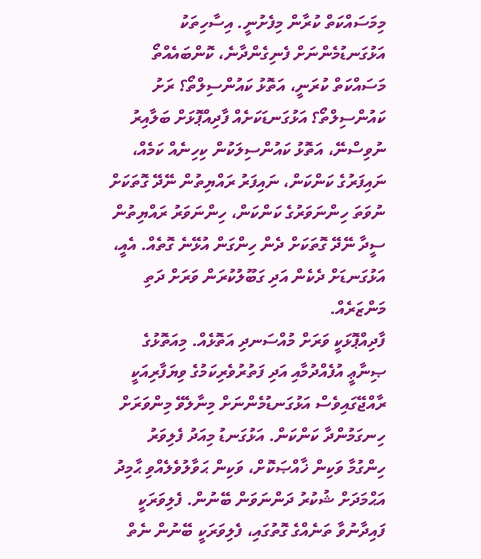މިމަސައްކަތް ކުރާން މިފެށުނީ. އިސާހިތަކު އަޅުގަނޑުމެންނަށް ފެނިގެންދާނެ، ކޮންބައެއްތޯ މަސައްކަތް ކުރަނީ، އަތޮޅު ކައުންސިލްތޯ؟ ރަށު ކައުންސިލްތޯ؟ އަޅުގަނޑަކަށެއް ފާދިއްޕޮޅަށް ބަލާއިރު ނުވިސްނޭ، އަތޮޅު ކައުންސިލަކުން ކިހިނެއް ކަމެއް، ނައިފަރުގެ ކަންކަން، ނައިފަރު ރައްޔިތުން ނޭދޭ ގޮތަކަށް ނުވަތަ ހިންނަވަރުގެ ކަންކަން، ހިންނަވަރު ރައްޔިތުން ސީދާ ނޭދޭ ގޮތަކަށް ދެން ހިންގަން އުޅޭނެ ގޮތެއް. އެއީ، އަޅުގަނޑަށް ދެކެން އަދި ގަބޫލުކުރަން ވަރަށް ދަތި މަންޒަރެއް.
ފާދިއްޕޮޅަކީ ވަރަށް މުއްސަނދި އަތޮޅެއް. މިއަތޮޅުގެ ޞިނާޢީ އުފެއްދުމާއި އަދި ފަތުރުވެރިކަމުގެ ވިޔަފާރިއަކީ ރާއްޖޭގައިވެސް އަޅުގަނޑުމެންނަށް މިނާލެވޭ މިންވަރަށް ހިނގަމުންދާ ކަންކަން. އަޅުގަނޑު މިއަދު ފެލިވަރު ހިންގުމާ ވަކިން ޚާއްޞަކޮށް، ވަކިން ޙަވާލުވެލެއްވި ޙާމިދު އަޙްމަދަށް ޝުކުރު ދަންނަވަން ބޭނުން. ފެލިވަރަކީ ފައިދާނުވާ ތަނެއްގެ ގޮތުގައި، ފެލިވަރަކީ ބޭނުން ނެތް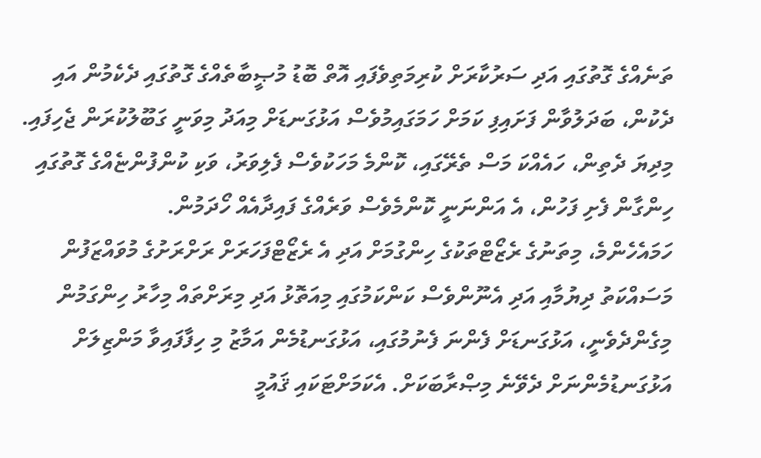ތަނެއްގެ ގޮތުގައި އަދި ސަރުކާރަށް ކުރިމަތިވެފައި އޮތް ބޮޑު މުޞީބާތެއްގެ ގޮތުގައި ދެކެމުން އައި ދެކުން، ބަދަލުވާން ފަށައިފި ކަމަށް ހަމަގައިމުވެސް އަޅުގަނޑަށް މިއަދު މިވަނީ ގަބޫލުކުރަން ޖެހިފައި. މިދިޔަ ދެތިން، ހައެއްކަ މަސް ތެރޭގައި، ކޮންމެ މަހަކުވެސް ފެލިވަރު، ވަކި ކުންފުންޏެއްގެ ގޮތުގައި ހިންގާން ފެށި ފަހުން، އެ އަންނަނީ ކޮންމެވެސް ވަރެއްގެ ފައިދާއެއް ހޯދަމުން.
ހަމައެހެންމެ، މިތަނުގެ ރެޒޯޓްތަކުގެ ހިންގުމަށް އަދި އެ ރެޒޯޓްފަހަރަށް ރަށްރަށުގެ މުވައްޒަފުން މަސައްކަތު ދިޔުމާއި އަދި އެނޫންވެސް ކަންކަމުގައި މިއަތޮޅު އަދި މިރަށްތައް މިހާރު ހިންގަމުން މިގެންދެވެނީ، އަޅުގަނޑަށް ފެންނަ ފެނުމުގައި، އަޅުގަނޑުމެން އަމާޒު މި ހިފާފައިވާ މަންޒިލަށް އަޅުގަނޑުމެންނަށް ދެވޭނެ މިޞްރާބަކަށް. އެކަމަށްޓަކައި ޤައުމީ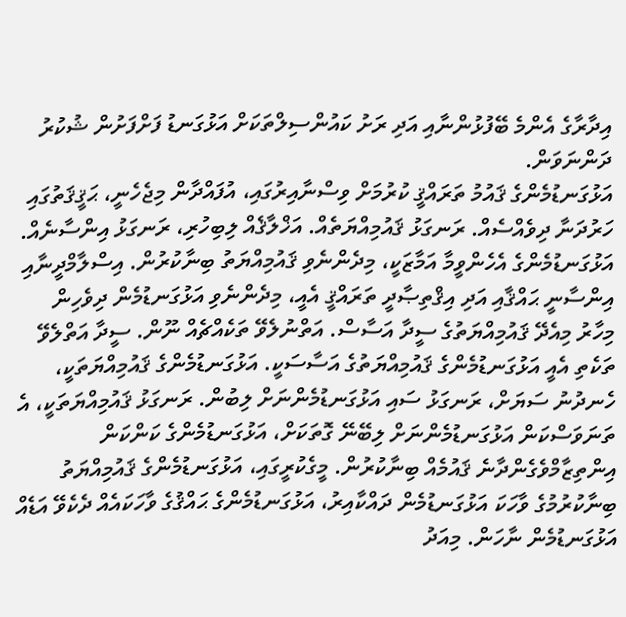އިދާރާގެ އެންމެ ބޭފުޅުންނާއި އަދި ރަށު ކައުންސިލްތަކަށް އަޅުގަނޑު ފަށްފަށުން ޝުކުރު ދަންނަވަން.
އަޅުގަނޑުމެންގެ ޤައުމު ތަރައްޤީ ކުރުމަށް ވިސްނާއިރުގައި، އުފައްދާން މިޖެހެނީ، ޙަޤީޤަތުގައި ހަރުދަނާ ދިވެއްސެއް. ރަނގަޅު ޤައުމިއްޔަތެއް. އަޚްލާޤެއް ލިބިހުރި، ރަނގަޅު އިންސާނެއް. އަޅުގަނޑުމެންގެ އެހެންވީމާ އަމާޒަކީ، މިދެންނެވި ޤައުމިއްޔަތު ބިނާކުރުން. އިސްލާމްދީނާއި އިންސާނީ ޙައްޤާއި އަދި އިޤްތިޞާދީ ތަރައްޤީ އެއީ، މިދެންނެވި އަޅުގަނޑުމެން ދިވެހިން މިހާރު މިއެދޭ ޤައުމިއްޔަތުގެ ސީދާ އަސާސް. އަތްނުލެވޭ ތަކެއްޗެއް ނޫން. ސީދާ އަތްލެވޭ ތަކެތި އެއީ އަޅުގަނޑުމެންގެ ޤައުމިއްޔަތުގެ އަސާސަކީ. އަޅުގަނޑުމެންގެ ޤައުމިއްޔަތަކީ، ހެނދުނު ސަޔަށް، ރަނގަޅު ސައި އަޅުގަނޑުމެންނަށް ލިބުން. ރަނގަޅު ޤައުމިއްޔަތަކީ، އެ ތަނަވަސްކަން އަޅުގަނޑުމެންނަށް ލިބޭނޭ ގޮތަކަށް، އަޅުގަނޑުމެންގެ ކަންކަން އިންތިޒާމްވެގެންދާނެ ޤައުމެއް ބިނާކުރުން. މީގެކުރީގައި، އަޅުގަނޑުމެންގެ ޤައުމިއްޔަތު ބިނާކުރުމުގެ ވާހަކަ އަޅުގަނޑުމެން ދައްކާއިރު، އަޅުގަނޑުމެންގެ ޙައްޤުގެ ވާހަކައެއް ދެކެވޭ އަޑެއް އަޅުގަނޑުމެން ނާހަން. މިއަދު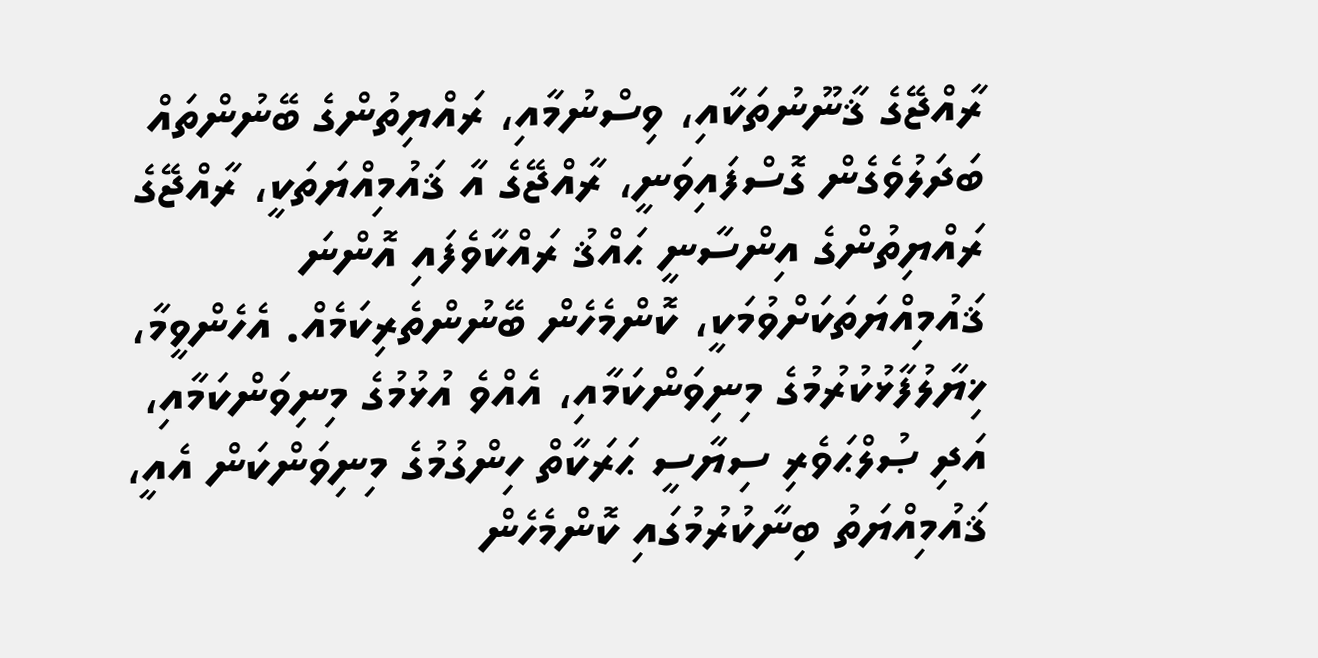ރާއްޖޭގެ ޤާނޫނުތަކާއި، ވިސްނުމާއި، ރައްޔިތުންގެ ބޭނުންތައް ބަދަލުވެގެން ގޮސްފައިވަނީ، ރާއްޖޭގެ އާ ޤައުމިއްޔަތަކީ، ރާއްޖޭގެ ރައްޔިތުންގެ އިންސާނީ ޙައްޤު ރައްކާވެފައި އޮންނަ ޤައުމިއްޔަތަކަށްވުމަކީ، ކޮންމެހެން ބޭނުންތެރިކަމެއް. އެހެންވީމާ، ޚިޔާލުފާޅުކުރުމުގެ މިނިވަންކަމާއި، އެއްވެ އުޅުމުގެ މިނިވަންކަމާއި، އަދި ޞުލްޙަވެރި ސިޔާސީ ޙަރަކާތް ހިންގުމުގެ މިނިވަންކަން އެއީ، ޤައުމިއްޔަތު ބިނާކުރުމުގައި ކޮންމެހެން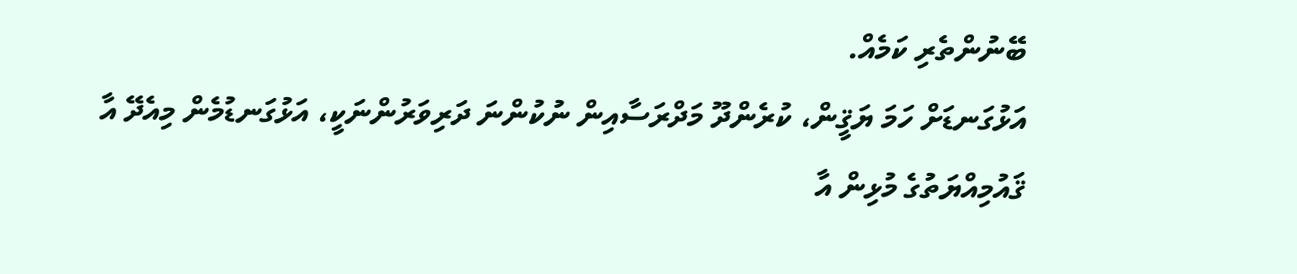ބޭނުންތެރި ކަމެއް.
އަޅުގަނޑަށް ހަމަ ޔަޤީން، ކުރެންދޫ މަދްރަސާއިން ނުކުންނަ ދަރިވަރުންނަކީ، އަޅުގަނޑުމެން މިއެދޭ އާ ޤައުމިއްޔަތުގެ މުޅިން އާ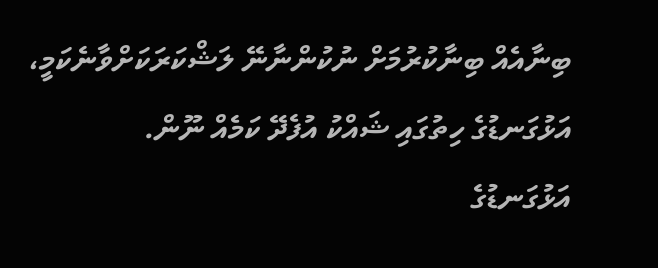ބިނާއެއް ބިނާކުރުމަށް ނުކުންނާނޭ ލަޝްކަރަކަށްވާނެކަމީ، އަޅުގަނޑުގެ ހިތުގައި ޝައްކު އުފެދޭ ކަމެއް ނޫން.
އަޅުގަނޑުގެ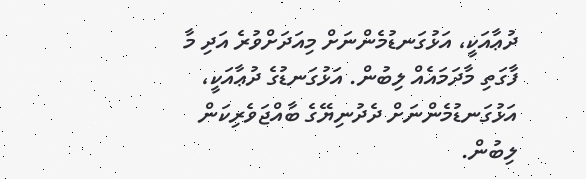ދުޢާއަކީ، އަޅުގަނޑުމެންނަށް މިއަދަށްވުރެ އަދި މާ ފާގަތި މާދަމައެއް ލިބުން. އަޅުގަނޑުގެ ދުޢާއަކީ، އަޅުގަނޑުމެންނަށް ދެދުނިޔޭގެ ބާއްޖަވެރިކަން ލިބުން.